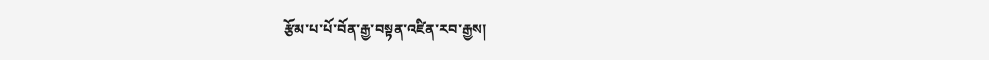རྩོམ་པ་པོ་བོན་རྒྱ་བསྟན་འཛིན་རབ་རྒྱས།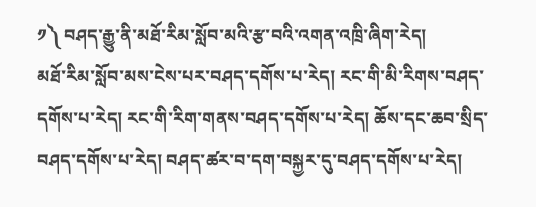༡༽ བཤད་རྒྱུ་ནི་མཐོ་རིམ་སློབ་མའི་རྩ་བའི་འགན་འཁྲི་ཞིག་རེད།
མཐོ་རིམ་སློབ་མས་ངེས་པར་བཤད་དགོས་པ་རེད། རང་གི་མི་རིགས་བཤད་དགོས་པ་རེད། རང་གི་རིག་གནས་བཤད་དགོས་པ་རེད། ཆོས་དང་ཆབ་སྲིད་བཤད་དགོས་པ་རེད། བཤད་ཚར་བ་དག་བསྐྱར་དུ་བཤད་དགོས་པ་རེད།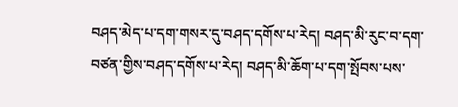བཤད་མེད་པ་དག་གསར་དུ་བཤད་དགོས་པ་རེད། བཤད་མི་རུང་བ་དག་བཙན་གྱིས་བཤད་དགོས་པ་རེད། བཤད་མི་ཆོག་པ་དག་སྤོབས་པས་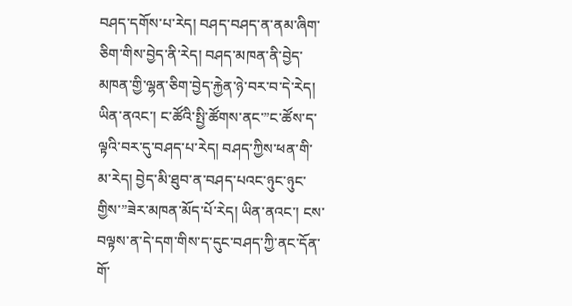བཤད་དགོས་པ་རེད། བཤད་བཤད་ན་ནམ་ཞིག་ཅིག་གིས་བྱེད་ནི་རེད། བཤད་མཁན་ནི་བྱེད་མཁན་གྱི་ལྷན་ཅིག་བྱེད་རྐྱེན་ཉེ་བར་བ་དེ་རེད། ཡིན་ནའང་། ང་ཚོའི་སྤྱི་ཚོགས་ནང་”ང་ཚོས་ད་ལྟའི་བར་དུ་བཤད་པ་རེད། བཤད་ཀྱིས་ཕན་གི་མ་རེད། བྱེད་མི་ཐུབ་ན་བཤད་པའང་ཉུང་ཉུང་གྱིས་”ཟེར་མཁན་མོད་པོ་རེད། ཡིན་ནའང་། ངས་བལྟས་ན་དེ་དག་གིས་ད་དུང་བཤད་ཀྱི་ནང་དོན་གོ་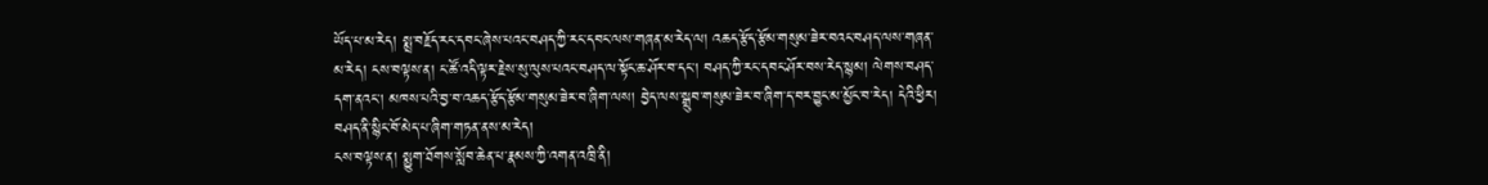ཡོད་པ་མ་རེད། སྨྲ་བརྗོད་རང་དབང་ཞེས་པའང་བཤད་ཀྱི་རང་དབང་ལས་གཞན་མ་རེད་ལ། འཆད་རྩོད་རྩོམ་གསུམ་ཟེར་བའང་བཤད་ལས་གཞན་མ་རེད། ངས་བལྟས་ན། ང་ཚོ་འདི་ལྟར་རྗེས་སུ་ལུས་པའང་བཤད་ལ་སྟོང་ཆ་ཤོར་བ་དང་། བཤད་ཀྱི་རང་དབང་ཤོར་བས་རེད་སྙམ། ལེགས་བཤད་དག་ནའང་། མཁས་པའི་བྱ་བ་འཆད་རྩོད་རྩོམ་གསུམ་ཟེར་བ་ཞིག་ལས། བྱེད་ལས་སྒྲུབ་གསུམ་ཟེར་བ་ཞིག་ད་བར་བྱུང་མ་མྱོང་བ་རེད། དེའི་ཕྱིར། བཤད་ནི་སྙིང་བོ་མེད་པ་ཞིག་གཏན་ནས་མ་རེད།
ངས་བལྟས་ན། སྨྱུག་ཐོགས་སློབ་ཆེན་པ་རྣམས་ཀྱི་འགན་འཁྲི་ནི།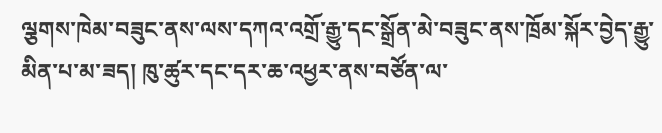ལྕགས་ཁེམ་བཟུང་ནས་ལས་དཀའ་འགྲོ་རྒྱུ་དང་སྒྲོན་མེ་བཟུང་ནས་ཁྲོམ་སྐོར་བྱེད་རྒྱུ་མིན་པ་མ་ཟད། ཁུ་ཚུར་དང་དར་ཆ་འཕྱར་ནས་བཙོན་ལ་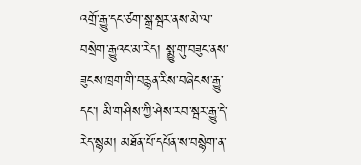འགྲོ་རྒྱུ་དང་ཙག་སྒྲ་སྦར་ནས་མེ་ལ་བསྲེག་རྒྱུའང་མ་རེད། སྨྱུ་གུ་བཟུང་ནས་ཟུངས་ཁྲག་གི་བརྙན་རིས་བཞེངས་རྒྱུ་དང་། མི་གཤིས་ཀྱི་ཤེས་རབ་སྦར་རྒྱུ་དེ་རེད་སྙམ། མཐོན་པོ་དཔོན་ས་བསྙེག་ན་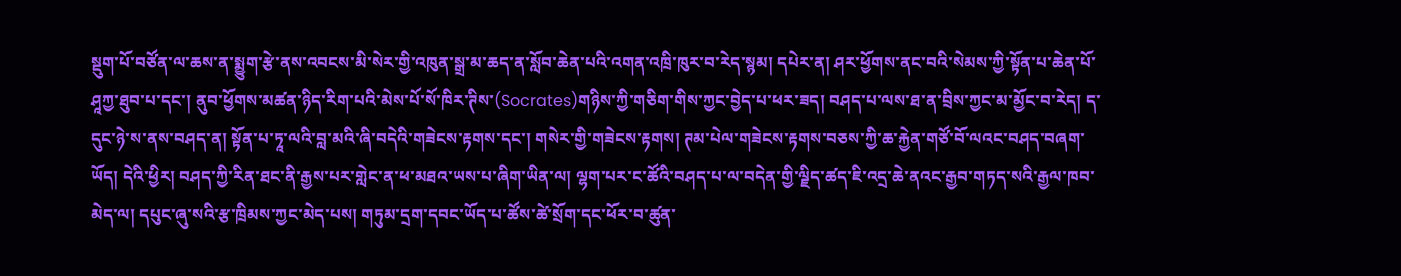སྡུག་པོ་བཙོན་ལ་ཆས་ན་སྨྱུག་རྩེ་ནས་འབངས་མི་སེར་གྱི་འཁུན་སྒྲ་མ་ཆད་ན་སློབ་ཆེན་པའི་འགན་འཁྲི་ཁུར་བ་རེད་སྙམ། དཔེར་ན། ཤར་ཕྱོགས་ནང་བའི་སེམས་ཀྱི་སྟོན་པ་ཆེན་པོ་ཤཱཀྱ་ཐུབ་པ་དང་། ནུབ་ཕྱོགས་མཚན་ཉིད་རིག་པའི་མེས་པོ་སོ་ཁིར་ཊིས་(Socrates)གཉིས་ཀྱི་གཅིག་གིས་ཀྱང་བྱེད་པ་ཕར་ཟད། བཤད་པ་ལས་ཐ་ན་བྲིས་ཀྱང་མ་མྱོང་བ་རེད། ད་དུང་ཉེ་ས་ནས་བཤད་ན། སྟོན་པ་ཏཱ་ལའི་བླ་མའི་ཞི་བདེའི་གཟེངས་རྟགས་དང་། གསེར་གྱི་གཟེངས་རྟགས། ཊམ་པེལ་གཟེངས་རྟགས་བཅས་ཀྱི་ཆ་རྐྱེན་གཙོ་བོ་ལའང་བཤད་བཞག་ཡོད། དེའི་ཕྱིར། བཤད་ཀྱི་རིན་ཐང་ནི་རྒྱས་པར་གླེང་ན་ཕ་མཐའ་ཡས་པ་ཞིག་ཡིན་ལ། ལྷག་པར་ང་ཚོའི་བཤད་པ་ལ་བདེན་གྱི་ལྗིད་ཚད་ཇི་འདྲ་ཆེ་ནའང་རྒྱབ་གཏད་སའི་རྒྱལ་ཁབ་མེད་ལ། དཔུང་ཞུ་སའི་རྩ་ཁྲིམས་ཀྱང་མེད་པས། གཏུམ་དྲག་དབང་ཡོད་པ་ཚོས་ཚེ་སྲོག་དང་ཕོར་བ་ཚུན་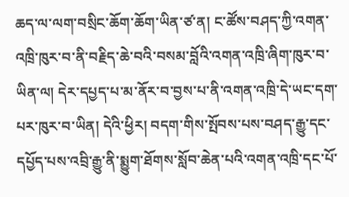ཆད་ལ་ལག་བསྲིང་ཆོག་ཆོག་ཡིན་ཙ་ན། ང་ཚོས་བཤད་ཀྱི་འགན་འཁྲི་ཁུར་བ་ནི་བརྗིད་ཆེ་བའི་བསམ་བློའི་འགན་འཁྲི་ཞིག་ཁུར་བ་ཡིན་ལ། དེར་དཔྱད་པ་མ་ནོར་བ་བྱས་པ་ནི་འགན་འཁྲི་དེ་ཡང་དག་པར་ཁུར་བ་ཡིན། དེའི་ཕྱིར། བདག་གིས་སྤོབས་པས་བཤད་རྒྱུ་དང་དཔྱོད་པས་འབྲི་རྒྱུ་ནི་སྨྱུག་ཐོགས་སློབ་ཆེན་པའི་འགན་འཁྲི་དང་པོ་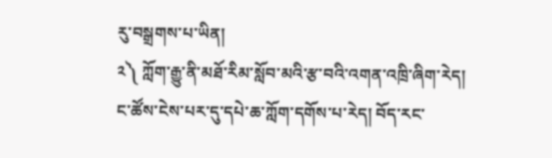རུ་བསྒྲགས་པ་ཡིན།
༢༽ ཀློག་རྒྱུ་ནི་མཐོ་རིམ་སློབ་མའི་རྩ་བའི་འགན་འཁྲི་ཞིག་རེད།
ང་ཚོས་ངེས་པར་དུ་དཔེ་ཆ་ཀློག་དགོས་པ་རེད། བོད་རང་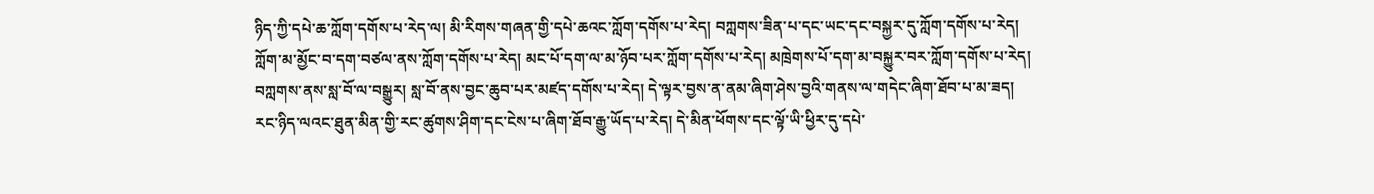ཉིད་ཀྱི་དཔེ་ཆ་ཀློག་དགོས་པ་རེད་ལ། མི་རིགས་གཞན་གྱི་དཔེ་ཆའང་ཀློག་དགོས་པ་རེད། བཀླགས་ཟིན་པ་དང་ཡང་དང་བསྐྱར་དུ་ཀློག་དགོས་པ་རེད། ཀློག་མ་མྱོང་བ་དག་བཙལ་ནས་ཀློག་དགོས་པ་རེད། མང་པོ་དག་ལ་མ་ཉོབ་པར་ཀློག་དགོས་པ་རེད། མཁྲེགས་པོ་དག་མ་བསྐྱུར་བར་ཀློག་དགོས་པ་རེད། བཀླགས་ནས་སླ་བོ་ལ་བསྒྱུར། སླ་བོ་ནས་བྱང་ཆུབ་པར་མཛད་དགོས་པ་རེད། དེ་ལྟར་བྱས་ན་ནམ་ཞིག་ཤེས་བྱའི་གནས་ལ་གདེང་ཞིག་ཐོབ་པ་མ་ཟད། རང་ཉིད་ལའང་ཐུན་མིན་གྱི་རང་ཚུགས་ཤིག་དང་ངེས་པ་ཞིག་ཐོབ་རྒྱུ་ཡོད་པ་རེད། དེ་མིན་ཕོགས་དང་ལྟོ་ཡི་ཕྱིར་དུ་དཔེ་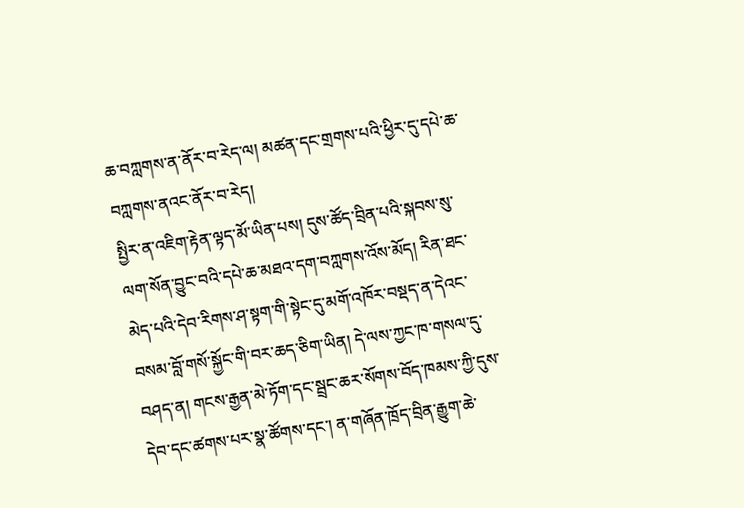ཆ་བཀླགས་ན་ནོར་བ་རེད་ལ། མཚན་དང་གྲགས་པའི་ཕྱིར་དུ་དཔེ་ཆ་བཀླགས་ནའང་ནོར་བ་རེད།
སྤྱིར་ན་འཇིག་རྟེན་ལྟད་མོ་ཡིན་པས། དུས་ཚོད་བྲིན་པའི་སྐབས་སུ་ལག་སོན་བྱུང་བའི་དཔེ་ཆ་མཐའ་དག་བཀླགས་འོས་མོད། རིན་ཐང་མེད་པའི་དེབ་རིགས་ཤ་སྟག་གི་སྟེང་དུ་མགོ་འཁོར་བསྡད་ན་དེའང་བསམ་བློ་གསོ་སྐྱོང་གི་བར་ཆད་ཅིག་ཡིན། དེ་ལས་ཀྱང་ཁ་གསལ་དུ་བཤད་ན། གངས་རྒྱན་མེ་ཏོག་དང་སྦྲང་ཆར་སོགས་བོད་ཁམས་ཀྱི་དུས་དེབ་དང་ཚགས་པར་སྣ་ཚོགས་དང་། ན་གཞོན་ཁྲོད་བྲིན་རྒྱུག་ཆེ་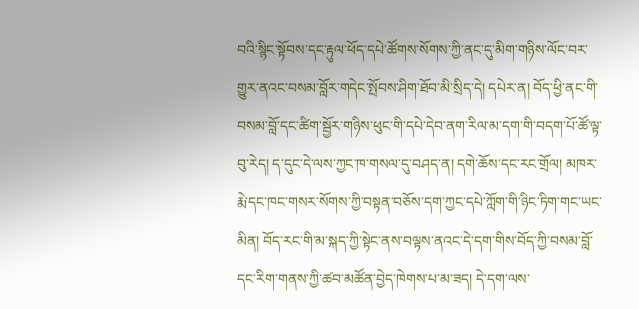བའི་སྙིང་སྟོབས་དང་རྟུལ་ཕོད་དཔེ་ཚོགས་སོགས་ཀྱི་ནང་དུ་མིག་གཉིས་ལོང་བར་གྱུར་ནའང་བསམ་བློར་གདེང་སྤོབས་ཤིག་ཐོབ་མི་སྲིད་དེ། དཔེར་ན། བོད་ཕྱི་ནང་གི་བསམ་བློ་དང་ཚིག་སྦྱོར་གཉིས་ཕུང་གི་དཔེ་དེབ་ནག་རིལ་མ་དག་གི་བདག་པོ་ཚོ་ལྟ་བུ་རེད། ད་དུང་དེ་ལས་ཀྱང་ཁ་གསལ་དུ་བཤད་ན། དགེ་ཆོས་དང་རང་གྲོལ། མཁར་རྨེ་དང་ཁང་གསར་སོགས་ཀྱི་བསྟན་བཅོས་དག་ཀྱང་དཔེ་ཀློག་གི་ཉིང་ཏིག་གང་ཡང་མིན། བོད་རང་གི་མ་སྐད་ཀྱི་སྟེང་ནས་བལྟས་ནའང་དེ་དག་གིས་བོད་ཀྱི་བསམ་བློ་དང་རིག་གནས་ཀྱི་ཚབ་མཚོན་བྱེད་ཁེགས་པ་མ་ཟད། དེ་དག་ལས་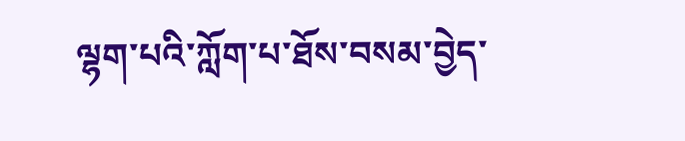ལྷག་པའི་ཀློག་པ་ཐོས་བསམ་བྱེད་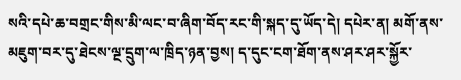སའི་དཔེ་ཆ་བགྲང་གིས་མི་ལང་བ་ཞིག་བོད་རང་གི་སྐད་དུ་ཡོད་དེ། དཔེར་ན། མགོ་ནས་མཇུག་བར་དུ་ཐེངས་ལྔ་དྲུག་ལ་ཁྲིད་ཉན་བྱས། ད་དུང་ངག་ཐོག་ནས་ཤར་ཤར་སྐྱོར་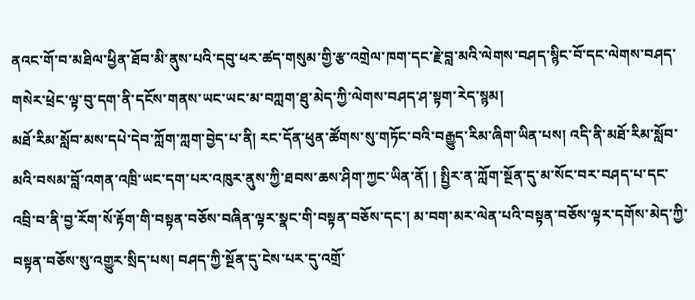ནའང་གོ་བ་མཐིལ་ཕྱིན་ཐོབ་མི་ནུས་པའི་དབུ་ཕར་ཚད་གསུམ་གྱི་རྩ་འགྲེལ་ཁག་དང་རྗེ་བླ་མའི་ལེགས་བཤད་སྙིང་བོ་དང་ལེགས་བཤད་གསེར་ཕྲེང་ལྟ་བུ་དག་ནི་དངོས་གནས་ཡང་ཡང་མ་བཀླག་ཐུ་མེད་ཀྱི་ལེགས་བཤད་ཤ་སྟག་རེད་སྙམ།
མཐོ་རིམ་སློབ་མས་དཔེ་དེབ་ཀློག་ཀླག་བྱེད་པ་ནི། རང་དོན་ཕུན་ཚོགས་སུ་གཏོང་བའི་བརྒྱུད་རིམ་ཞིག་ཡིན་པས། འདི་ནི་མཐོ་རིམ་སློབ་མའི་བསམ་བློ་འགན་འཁྲི་ཡང་དག་པར་འཁུར་ནུས་ཀྱི་ཐབས་ཆས་ཤིག་ཀྱང་ཡིན་ནོ། ། སྤྱིར་ན་ཀློག་སྔོན་དུ་མ་སོང་བར་བཤད་པ་དང་འབྲི་བ་ནི་བྱ་རོག་སོ་རྟོག་གི་བསྟན་བཅོས་བཞིན་ལྟར་སྣང་གི་བསྟན་བཅོས་དང་། མ་བག་མར་ལེན་པའི་བསྟན་བཅོས་ལྟར་དགོས་མེད་ཀྱི་བསྟན་བཅོས་སུ་འགྱུར་སྲིད་པས། བཤད་ཀྱི་སྔོན་དུ་ངེས་པར་དུ་འགྲོ་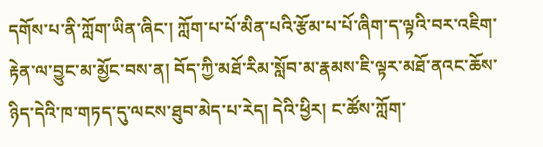དགོས་པ་ནི་ཀློག་ཡིན་ཞིང་། ཀློག་པ་པོ་མིན་པའི་རྩོམ་པ་པོ་ཞིག་ད་ལྟའི་བར་འཇིག་རྟེན་ལ་བྱུང་མ་མྱོང་བས་ན། བོད་ཀྱི་མཐོ་རིམ་སློབ་མ་རྣམས་ཇི་ལྟར་མཐོ་ནའང་ཆོས་ཉིད་དེའི་ཁ་གཏད་དུ་ལངས་ཐུབ་མེད་པ་རེད། དེའི་ཕྱིར། ང་ཚོས་ཀློག་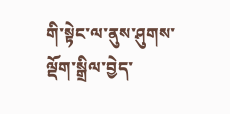གི་སྟེང་ལ་ནུས་ཤུགས་ལྡོག་སྒྲིལ་བྱེད་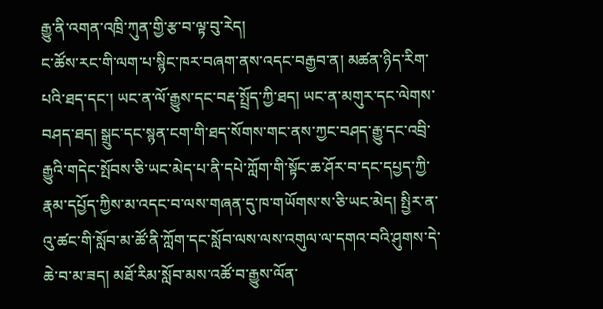རྒྱུ་ནི་འགན་འཁྲི་ཀུན་གྱི་རྩ་བ་ལྟ་བུ་རེད།
ང་ཚོས་རང་གི་ལག་པ་སྙིང་ཁར་བཞག་ནས་འདང་བརྒྱབ་ན། མཚན་ཉིད་རིག་པའི་ཐད་དང་། ཡང་ན་ལོ་རྒྱུས་དང་བརྡ་སྤྲོད་ཀྱི་ཐད། ཡང་ན་མགུར་དང་ལེགས་བཤད་ཐད། སྒྲུང་དང་སྙན་ངག་གི་ཐད་སོགས་གང་ནས་ཀྱང་བཤད་རྒྱུ་དང་འབྲི་རྒྱུའི་གདེང་སྤོབས་ཅི་ཡང་མེད་པ་ནི་དཔེ་ཀློག་གི་སྟོང་ཆ་ཤོར་བ་དང་དཔྱད་ཀྱི་རྣམ་དཔྱོད་ཀྱིས་མ་འདང་བ་ལས་གཞན་དུ་ཁ་གཡོགས་ས་ཅི་ཡང་མེད། སྤྱིར་ན་འུ་ཚང་གི་སློབ་མ་ཚོ་ནི་ཀློག་དང་སློབ་ལས་ལས་འགུལ་ལ་དགའ་བའི་ཤུགས་དེ་ཆེ་བ་མ་ཟད། མཐོ་རིམ་སློབ་མས་འཚོ་བ་རྒྱུས་ལོན་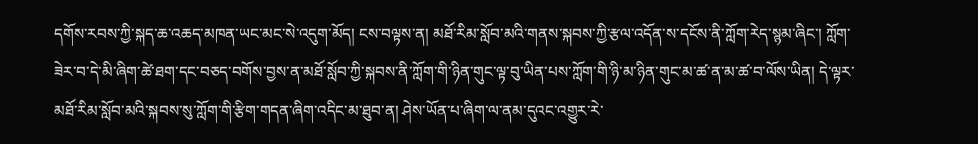དགོས་རབས་ཀྱི་སྐད་ཆ་འཆད་མཁན་ཡང་མང་སེ་འདུག་མོད། ངས་བལྟས་ན། མཐོ་རིམ་སློབ་མའི་གནས་སྐབས་ཀྱི་རྩལ་འདོན་ས་དངོས་ནི་ཀློག་རེད་སྙམ་ཞིང་། ཀློག་ཟེར་བ་དེ་མི་ཞིག་ཚེ་ཐག་དང་བཅད་བགོས་བྱས་ན་མཐོ་སློབ་ཀྱི་སྐབས་ནི་ཀློག་གི་ཉིན་གུང་ལྟ་བུ་ཡིན་པས་ཀློག་གི་ཉི་མ་ཉིན་གུང་མ་ཚ་ན་མ་ཚ་བ་ལོས་ཡིན། དེ་ལྟར་མཐོ་རིམ་སློབ་མའི་སྐབས་སུ་ཀློག་གི་རྩིག་གདན་ཞིག་འདིང་མ་ཐུབ་ན། ཤེས་ཡོན་པ་ཞིག་ལ་ནམ་དུའང་འགྱུར་རེ་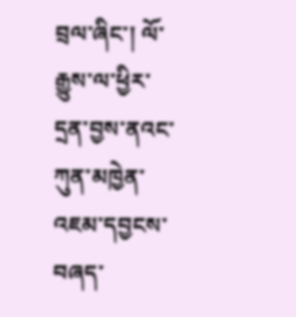བྲལ་ཞིང་། ལོ་རྒྱུས་ལ་ཕྱིར་དྲན་བྱས་ནའང་ ཀུན་མཁྱེན་འཇམ་དབྱངས་བཞད་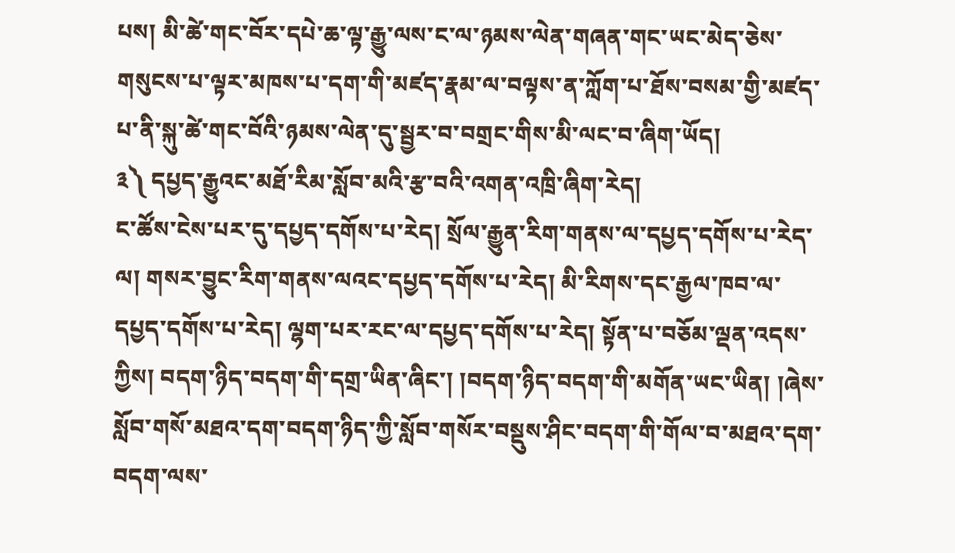པས། མི་ཚེ་གང་བོར་དཔེ་ཆ་ལྟ་རྒྱུ་ལས་ང་ལ་ཉམས་ལེན་གཞན་གང་ཡང་མེད་ཅེས་གསུངས་པ་ལྟར་མཁས་པ་དག་གི་མཛད་རྣམ་ལ་བལྟས་ན་ཀློག་པ་ཐོས་བསམ་གྱི་མཛད་པ་ནི་སྐུ་ཚེ་གང་བོའི་ཉམས་ལེན་དུ་སྦྱར་བ་བགྲང་གིས་མི་ལང་བ་ཞིག་ཡོད།
༣༽ དཔྱད་རྒྱུའང་མཐོ་རིམ་སློབ་མའི་རྩ་བའི་འགན་འཁྲི་ཞིག་རེད།
ང་ཚོས་ངེས་པར་དུ་དཔྱད་དགོས་པ་རེད། སྲོལ་རྒྱུན་རིག་གནས་ལ་དཔྱད་དགོས་པ་རེད་ལ། གསར་བྱུང་རིག་གནས་ལའང་དཔྱད་དགོས་པ་རེད། མི་རིགས་དང་རྒྱལ་ཁབ་ལ་དཔྱད་དགོས་པ་རེད། ལྷག་པར་རང་ལ་དཔྱད་དགོས་པ་རེད། སྟོན་པ་བཅོམ་ལྡན་འདས་ཀྱིས། བདག་ཉིད་བདག་གི་དགྲ་ཡིན་ཞིང་། །བདག་ཉིད་བདག་གི་མགོན་ཡང་ཡིན། །ཞེས་སློབ་གསོ་མཐའ་དག་བདག་ཉིད་ཀྱི་སློབ་གསོར་བསྡུས་ཤིང་བདག་གི་གོལ་བ་མཐའ་དག་བདག་ལས་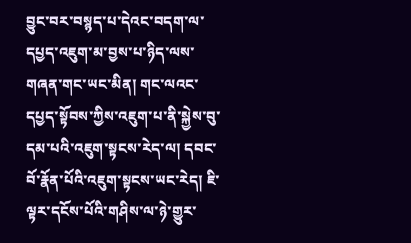བྱུང་བར་བསྙད་པ་དེའང་བདག་ལ་དཔྱད་འཇུག་མ་བྱས་པ་ཉིད་ལས་གཞན་གང་ཡང་མིན། གང་ལའང་དཔྱད་སྟོབས་ཀྱིས་འཇུག་པ་ནི་སྐྱེས་བུ་དམ་པའི་འཇུག་སྟངས་རེད་ལ། དབང་བོ་རྣོན་པོའི་འཇུག་སྟངས་ཡང་རེད། ཇི་ལྟར་དངོས་པོའི་གཤིས་ལ་ཉེ་གྱུར་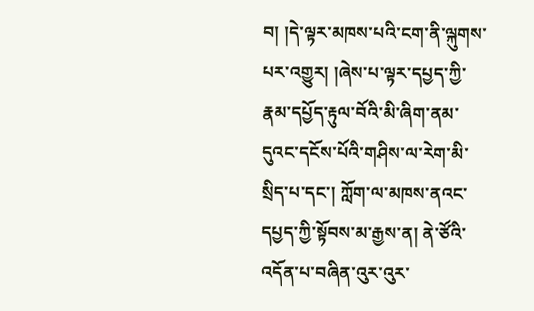བ། །དེ་ལྟར་མཁས་པའི་ངག་ནི་ལྐུགས་པར་འགྱུར། །ཞེས་པ་ལྟར་དཔྱད་ཀྱི་རྣམ་དཔྱོད་རྟུལ་བོའི་མི་ཞིག་ནམ་དུའང་དངོས་པོའི་གཤིས་ལ་རེག་མི་སྲིད་པ་དང་། ཀློག་ལ་མཁས་ནའང་དཔྱད་ཀྱི་སྟོབས་མ་རྒྱས་ན། ནེ་ཙོའི་འདོན་པ་བཞིན་འུར་འུར་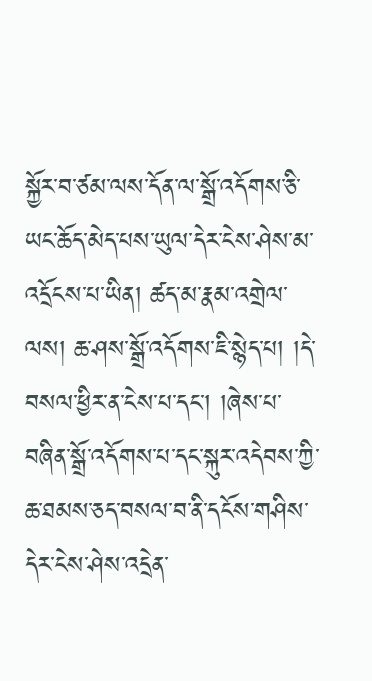སྐྱོར་བ་ཙམ་ལས་དོན་ལ་སྒྲོ་འདོགས་ཅི་ཡང་ཆོད་མེད་པས་ཡུལ་དེར་ངེས་ཤེས་མ་འདྲོངས་པ་ཡིན། ཚད་མ་རྣམ་འགྲེལ་ལས། ཆ་ཤས་སྒྲོ་འདོགས་ཇི་སྙེད་པ། །དེ་བསལ་ཕྱིར་ན་ངེས་པ་དང་། །ཞེས་པ་བཞིན་སྒྲོ་འདོགས་པ་དང་སྐུར་འདེབས་ཀྱི་ཆ་ཐམས་ཅད་བསལ་བ་ནི་དངོས་གཤིས་དེར་ངེས་ཤེས་འདྲེན་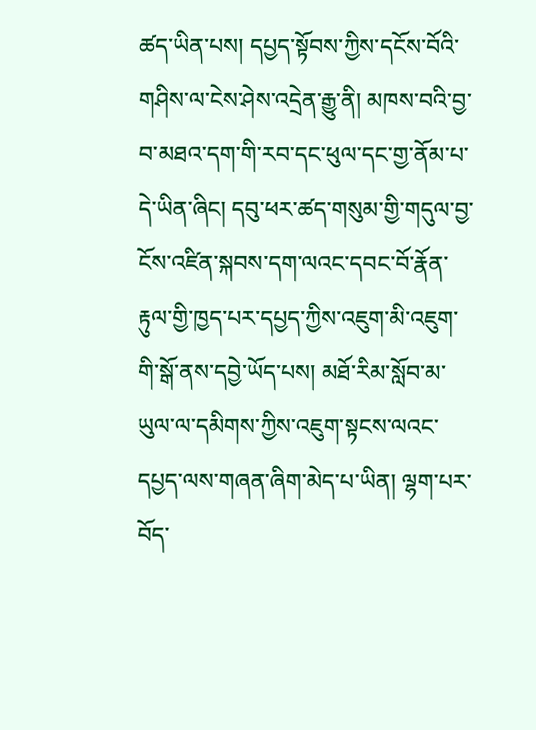ཚད་ཡིན་པས། དཔྱད་སྟོབས་ཀྱིས་དངོས་བོའི་གཤིས་ལ་ངེས་ཤེས་འདྲེན་རྒྱུ་ནི། མཁས་བའི་བྱ་བ་མཐའ་དག་གི་རབ་དང་ཕུལ་དང་གྱ་ནོམ་པ་དེ་ཡིན་ཞིང། དབུ་ཕར་ཚད་གསུམ་གྱི་གདུལ་བྱ་ངོས་འཛིན་སྐབས་དག་ལའང་དབང་བོ་རྣོན་རྟུལ་གྱི་ཁྱད་པར་དཔྱད་ཀྱིས་འཇུག་མི་འཇུག་གི་སྒོ་ནས་དབྱེ་ཡོད་པས། མཐོ་རིམ་སློབ་མ་ཡུལ་ལ་དམིགས་ཀྱིས་འཇུག་སྟངས་ལའང་དཔྱད་ལས་གཞན་ཞིག་མེད་པ་ཡིན། ལྷག་པར་བོད་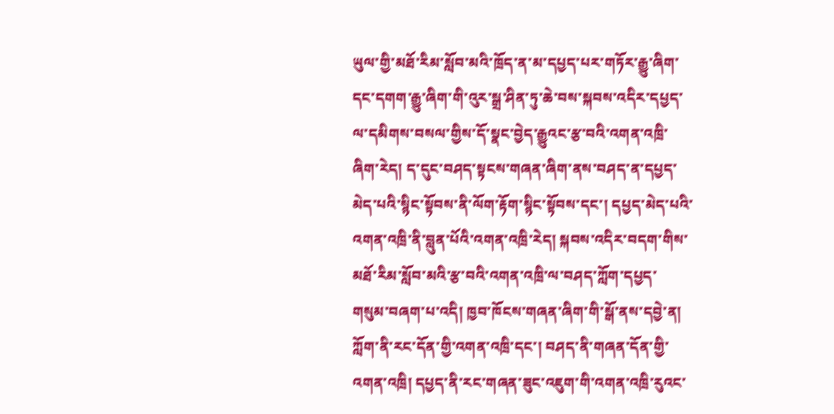ཡུལ་གྱི་མཐོ་རིམ་སློབ་མའི་ཁྲོད་ན་མ་དཔྱད་པར་གཏོར་རྒྱུ་ཞིག་དང་དགག་རྒྱུ་ཞིག་གི་འུར་སྒྲ་ཤིན་ཏུ་ཆེ་བས་སྐབས་འདིར་དཔྱད་ལ་དམིགས་བསལ་གྱིས་དོ་སྣང་བྱེད་རྒྱུའང་རྩ་བའི་འགན་འཁྲི་ཞིག་རེད། ད་དུང་བཤད་སྟངས་གཞན་ཞིག་ནས་བཤད་ན་དཔྱད་མེད་པའི་སྙིང་སྟོབས་ནི་ལོག་རྟོག་སྙིང་སྟོབས་དང་། དཔྱད་མེད་པའི་འགན་འཁྲི་ནི་བླུན་པོའི་འགན་འཁྲི་རེད། སྐབས་འདིར་བདག་གིས་མཐོ་རིམ་སློབ་མའི་རྩ་བའི་འགན་འཁྲི་ལ་བཤད་ཀློག་དཔྱད་གསུམ་བཞག་པ་འདི། ཁྱབ་ཁོངས་གཞན་ཞིག་གི་སྒོ་ནས་དབྱེ་ན། ཀློག་ནི་རང་དོན་གྱི་འགན་འཁྲི་དང་། བཤད་ནི་གཞན་དོན་གྱི་འགན་འཁྲི། དཔྱད་ནི་རང་གཞན་ཟུང་འཇུག་གི་འགན་འཁྲི་རུའང་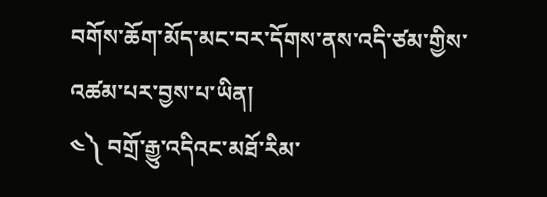བགོས་ཆོག་མོད་མང་བར་དོགས་ནས་འདི་ཙམ་གྱིས་འཚམ་པར་བྱས་པ་ཡིན།
༤༽ བགྲོ་རྒྱུ་འདིའང་མཐོ་རིམ་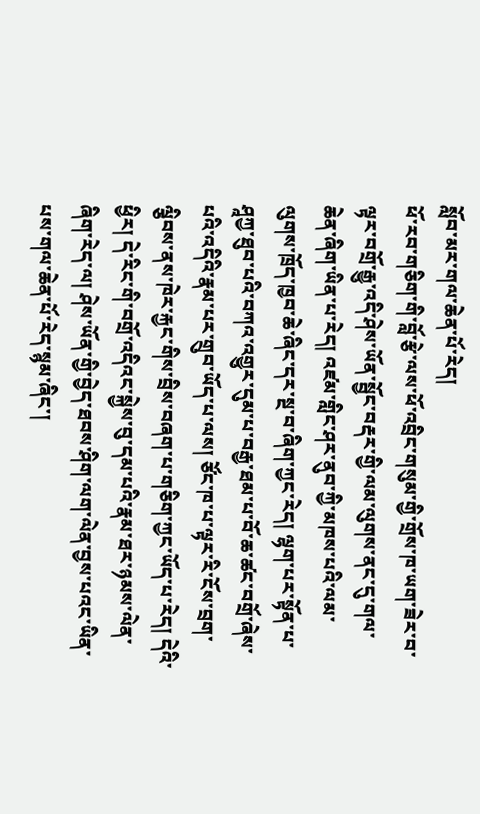སློབ་མར་གལ་ཆེན་པོ་རེད།
ཕོ་རབ་གཅིག་གི་བློ་རྩེ་ལས་ཕོ་འབྲིང་གསུམ་གྱི་གྲོས་ཁ་ཡག་ཟེར་བ་ལྟར་བགྲོ་རྒྱུ་འདི་ཤེས་ཡོན་སྦྱོང་བརྡར་གྱི་ལམ་ལུགས་ནང་དུ་གལ་ཆེན་ཞིག་ཡིན་པ་རེད། འཛམ་གླིང་ཤར་ནུབ་ཀྱི་མཁས་པའི་ལམ་ལུགས་ཁྲོད་ཁྱབ་ཆེ་ཞིང་དར་སྔ་བ་ཞིག་ཀྱང་རེད། ལྷག་པར་སྟོན་པ་ཤཱཀྱ་ཐུབ་པའི་བཀའ་འགྱུར་དུམ་པ་བརྒྱ་ཐམ་པ་བོ་ཆ་ཚང་བགྲོ་ཞེས་པའི་འདིའི་རྣམ་པར་གྲུབ་ཡོད་པ་ལས། ཙོང་ཁ་པ་ལྟར་རི་ངོས་བྲག་ལྕིབས་ནས་ཁེར་རྐྱང་གིས་བྲིས་བཞག་པ་གཅིག་ཀྱང་ཡོད་པ་རེད། དེའི་ཕྱིར། དེ་རིང་གི་བགྲོ་འདིའང་སྐྱེས་བུ་དམ་པའི་རྣམ་ཐར་ཉམས་ལེན་ཞིག་རེད་ལ། ཤེས་ཡོན་གྱི་བྱེད་ཐབས་ཤིག་ལག་ལེན་བྱས་པའང་ཡིན་པས་གལ་ཆེན་པོ་རེད་སྙམ་ཞིང་།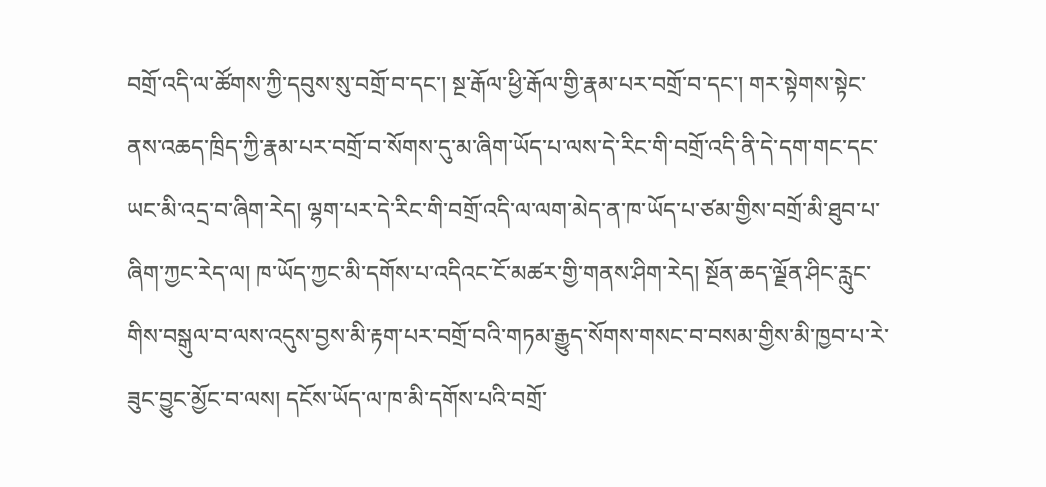བགྲོ་འདི་ལ་ཚོགས་ཀྱི་དབུས་སུ་བགྲོ་བ་དང་། སྔ་རྒོལ་ཕྱི་རྒོལ་གྱི་རྣམ་པར་བགྲོ་བ་དང་། གར་སྟེགས་སྟེང་ནས་འཆད་ཁྲིད་ཀྱི་རྣམ་པར་བགྲོ་བ་སོགས་དུ་མ་ཞིག་ཡོད་པ་ལས་དེ་རིང་གི་བགྲོ་འདི་ནི་དེ་དག་གང་དང་ཡང་མི་འདྲ་བ་ཞིག་རེད། ལྷག་པར་དེ་རིང་གི་བགྲོ་འདི་ལ་ལག་མེད་ན་ཁ་ཡོད་པ་ཙམ་གྱིས་བགྲོ་མི་ཐུབ་པ་ཞིག་ཀྱང་རེད་ལ། ཁ་ཡོད་ཀྱང་མི་དགོས་པ་འདིའང་ངོ་མཚར་གྱི་གནས་ཤིག་རེད། སྔོན་ཆད་ལྗོན་ཤིང་རླུང་གིས་བསྒུལ་བ་ལས་འདུས་བྱས་མི་རྟག་པར་བགྲོ་བའི་གཏམ་རྒྱུད་སོགས་གསང་བ་བསམ་གྱིས་མི་ཁྱབ་པ་རེ་ཟུང་བྱུང་མྱོང་བ་ལས། དངོས་ཡོད་ལ་ཁ་མི་དགོས་པའི་བགྲོ་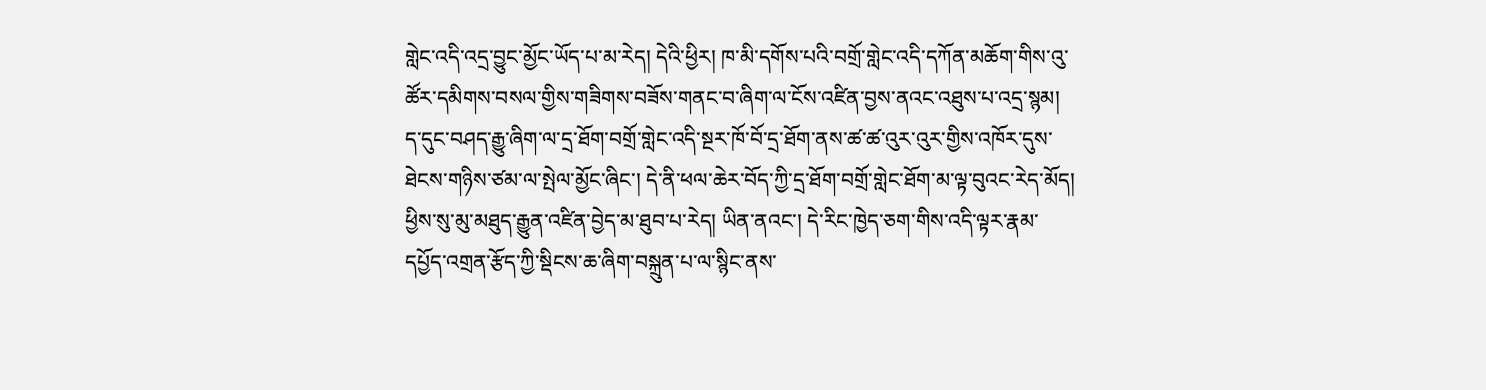གླེང་འདི་འདྲ་བྱུང་མྱོང་ཡོད་པ་མ་རེད། དེའི་ཕྱིར། ཁ་མི་དགོས་པའི་བགྲོ་གླེང་འདི་དཀོན་མཆོག་གིས་འུ་ཚོར་དམིགས་བསལ་གྱིས་གཟིགས་བཟོས་གནང་བ་ཞིག་ལ་ངོས་འཛིན་བྱས་ནའང་འཐུས་པ་འདྲ་སྙམ། ད་དུང་བཤད་རྒྱུ་ཞིག་ལ་དྲ་ཐོག་བགྲོ་གླེང་འདི་སྔར་ཁོ་བོ་དྲ་ཐོག་ནས་ཚ་ཚ་འུར་འུར་གྱིས་འཁོར་དུས་ཐེངས་གཉིས་ཙམ་ལ་སྤེལ་མྱོང་ཞིང་། དེ་ནི་ཕལ་ཆེར་བོད་ཀྱི་དྲ་ཐོག་བགྲོ་གླེང་ཐོག་མ་ལྟ་བུའང་རེད་མོད། ཕྱིས་སུ་མུ་མཐུད་རྒྱུན་འཛིན་བྱེད་མ་ཐུབ་པ་རེད། ཡིན་ནའང་། དེ་རིང་ཁྱེད་ཅག་གིས་འདི་ལྟར་རྣམ་དཔྱོད་འགྲན་རྩོད་ཀྱི་སྡིངས་ཆ་ཞིག་བསྐྲུན་པ་ལ་སྙིང་ནས་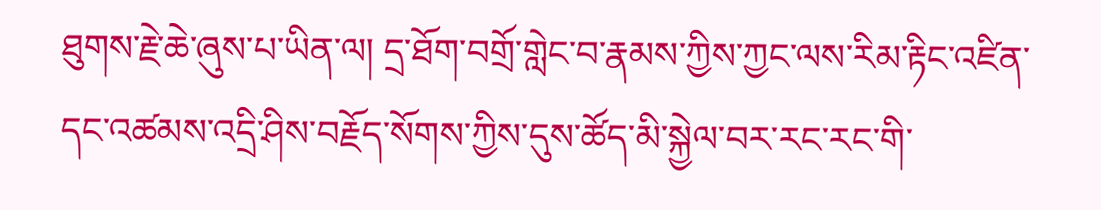ཐུགས་རྗེ་ཆེ་ཞུས་པ་ཡིན་ལ། དྲ་ཐོག་བགྲོ་གླེང་བ་རྣམས་ཀྱིས་ཀྱང་ལས་རིམ་རྟིང་འཛིན་དང་འཚམས་འདྲི་ཤིས་བརྗོད་སོགས་ཀྱིས་དུས་ཚོད་མི་སྐྱེལ་བར་རང་རང་གི་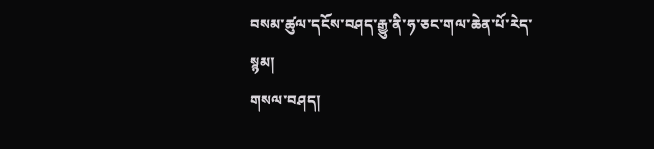བསམ་ཚུལ་དངོས་བཤད་རྒྱུ་ནི་ཧ་ཅང་གལ་ཆེན་པོ་རེད་སྙམ།
གསལ་བཤད།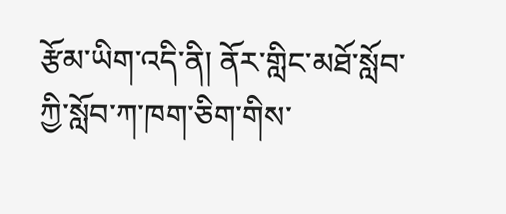རྩོམ་ཡིག་འདི་ནི། ནོར་གླིང་མཐོ་སློབ་ཀྱི་སློབ་ཀ་ཁག་ཅིག་གིས་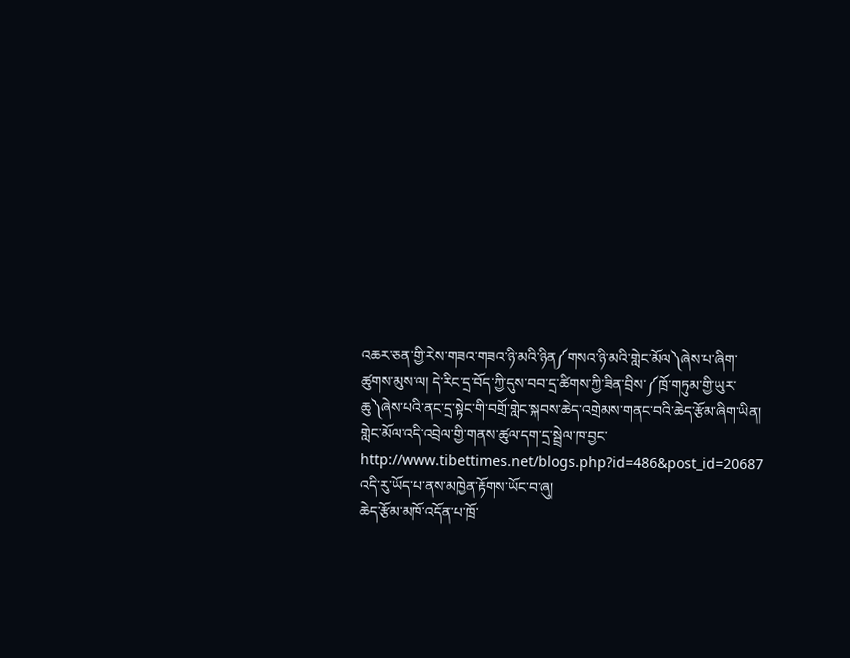འཆར་ཅན་གྱི་རེས་གཟའ་གཟའ་ཉི་མའི་ཉིན༼གསའ་ཉི་མའི་གླེང་མོལ༽ཞེས་པ་ཞིག་ཚུགས་མུས་ལ། དེ་རིང་དྲ་བོད་ཀྱི་དུས་བབ་དྲ་ཚིགས་ཀྱི་ཟིན་བྲིས་༼ཁྲོ་གཏུམ་གྱི་ཡུར་ཆུ༽ཞེས་པའི་ནང་དྲ་སྟེང་གི་བགྲོ་གླེང་སྐབས་ཆེད་འགྲེམས་གནང་བའི་ཆེད་རྩོམ་ཞིག་ཡིན། གླེང་མོལ་འདི་འབྲེལ་གྱི་གནས་ཚུལ་དག་དྲ་སྦྲེལ་ཁ་བྱང་ http://www.tibettimes.net/blogs.php?id=486&post_id=20687 འདི་རུ་ཡོད་པ་ནས་མཁྱེན་རྟོགས་ཡོང་བ་ཞུ།
ཆེད་རྩོམ་མཁོ་འདོན་པ་ཁྲོ་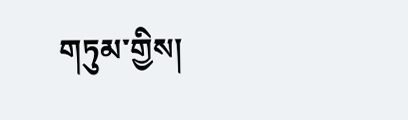གཏུམ་གྱིས།